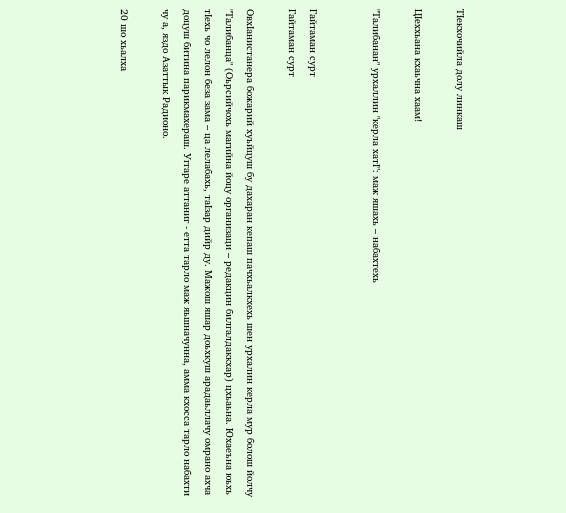ТIекхочийла долу линкаш

ЦIеххьана кхаьчна хаам!

"Талибанан" урхаллин "керла хатI": маж яшахь – набахтехь


Гайтаман сурт
Гайтаман сурт

ОвхIанистанера божарий хуьйцуш бу дахаран кепаш пачхьалкхехь шен урхалин керла мур болош йолчу "Талибанца" (Оьрсийчохь магийна йоцу организаци – редакцин билгалдаккхар) цхьаьна. Юхаеъна юьхь тIехь чо лелон беза зама – ца лелабахь, таIзар дийр ду. Мажош яшар доьхкуш арадаьллачу омрано ахча доцуш битина парикмахераш. Уггаре аттаниг - етта тарло маж яьшначунна, амма кхосса тарло набахти чу а, яздо Азаттык Радионо.

20 шо хьалха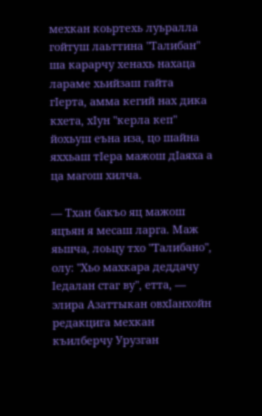мехкан коьртехь луьралла гойтуш лаьттина "Талибан" ша карарчу хенахь нахаца лараме хьийзаш гайта гIерта, амма кегий нах дика кхета, хIун "керла кеп" йохьуш еъна иза, цо шайна яххьаш тIера мажош дIаяха а ца магош хилча.

— Тхан бакъо яц мажош яцъян я месаш ларга. Маж яьшча, лоьцу тхо "Талибано", олу: "Хьо махкара деддачу Iедалан стаг ву", етта, — элира Азаттыкан овхIанхойн редакцига мехкан къилберчу Урузган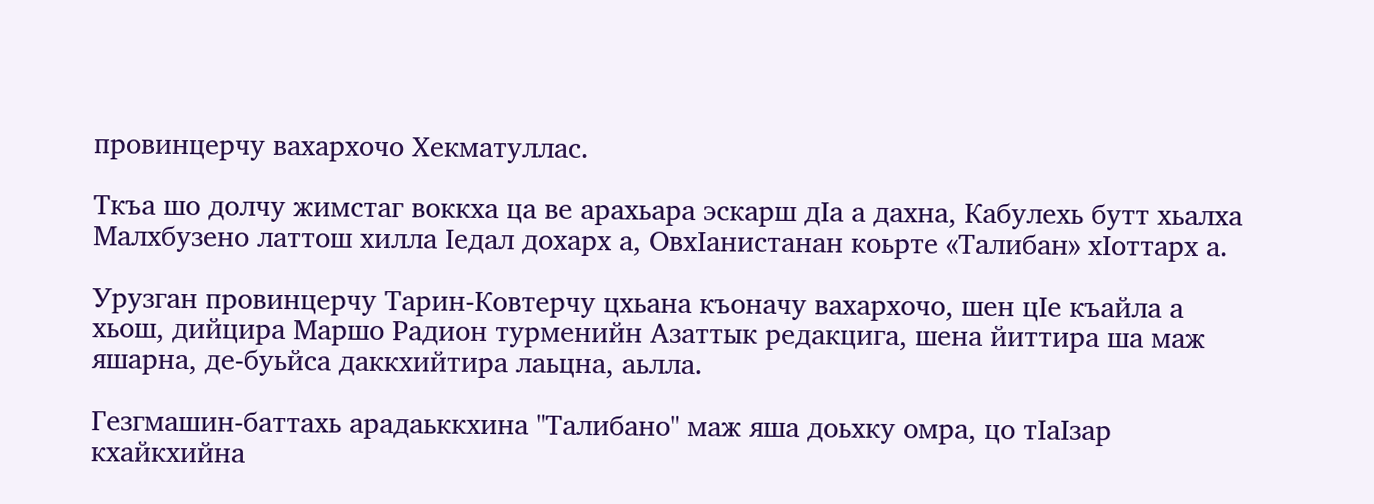провинцерчу вахархочо Хекматуллас.

Ткъа шо долчу жимстаг воккха ца ве арахьара эскарш дIа а дахна, Кабулехь бутт хьалха Малхбузено латтош хилла Iедал дохарх а, ОвхIанистанан коьрте «Талибан» хIоттарх а.

Урузган провинцерчу Тарин-Ковтерчу цхьана къоначу вахархочо, шен цIе къайла а хьош, дийцира Маршо Радион турменийн Азаттык редакцига, шена йиттира ша маж яшарна, де-буьйса даккхийтира лаьцна, аьлла.

Гезгмашин-баттахь арадаьккхина "Талибано" маж яша доьхку омра, цо тIаIзар кхайкхийна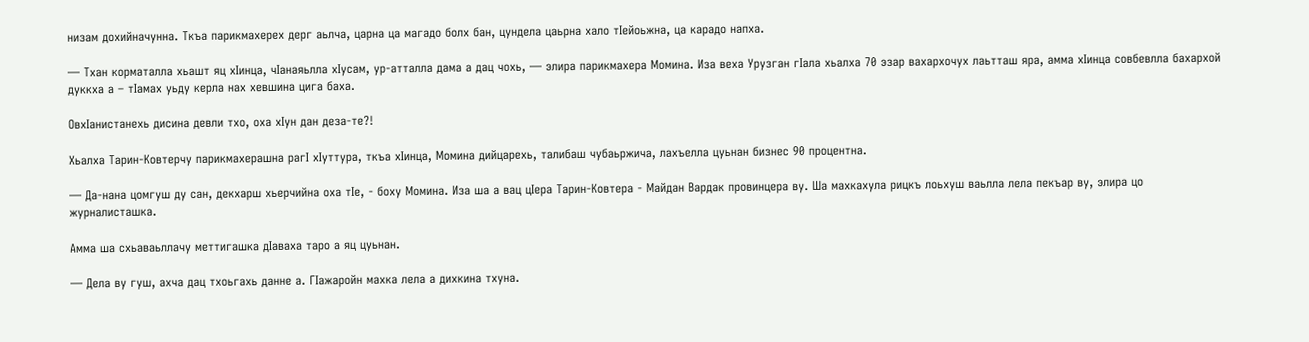низам дохийначунна. Ткъа парикмахерех дерг аьлча, царна ца магадо болх бан, цундела цаьрна хало тIейоьжна, ца карадо напха.

— Тхан корматалла хьашт яц хIинца, чIанаяьлла хIусам, ур-атталла дама а дац чохь, — элира парикмахера Момина. Иза веха Урузган гIала хьалха 70 эзар вахархочух лаьтташ яра, амма хIинца совбевлла бахархой дуккха а – тIамах уьду керла нах хевшина цига баха.

ОвхIанистанехь дисина девли тхо, оха хIун дан деза-те?!

Хьалха Тарин-Ковтерчу парикмахерашна рагI хIуттура, ткъа хIинца, Момина дийцарехь, талибаш чубаьржича, лахъелла цуьнан бизнес 90 процентна.

— Да-нана цомгуш ду сан, декхарш хьерчийна оха тIе, - боху Момина. Иза ша а вац цIера Тарин-Ковтера - Майдан Вардак провинцера ву. Ша махкахула рицкъ лоьхуш ваьлла лела пекъар ву, элира цо журналисташка.

Амма ша схьаваьллачу меттигашка дIаваха таро а яц цуьнан.

— Дела ву гуш, ахча дац тхоьгахь данне а. ГIажаройн махка лела а дихкина тхуна.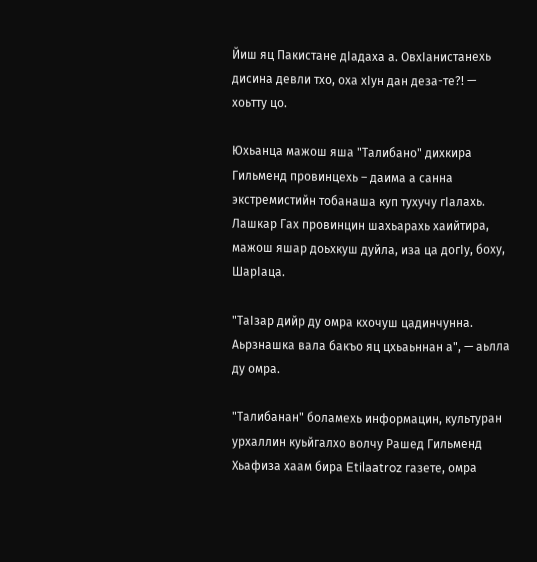Йиш яц Пакистане дIадаха а. ОвхIанистанехь дисина девли тхо, оха хIун дан деза-те?! — хоьтту цо.

Юхьанца мажош яша "Талибано" дихкира Гильменд провинцехь – даима а санна экстремистийн тобанаша куп тухучу гIалахь. Лашкар Гах провинцин шахьарахь хаийтира, мажош яшар доьхкуш дуйла, иза ца догIу, боху, ШарIаца.

"ТаIзар дийр ду омра кхочуш цадинчунна. Аьрзнашка вала бакъо яц цхьаьннан а", — аьлла ду омра.

"Талибанан" боламехь информацин, культуран урхаллин куьйгалхо волчу Рашед Гильменд Хьафиза хаам бира Etilaatroz газете, омра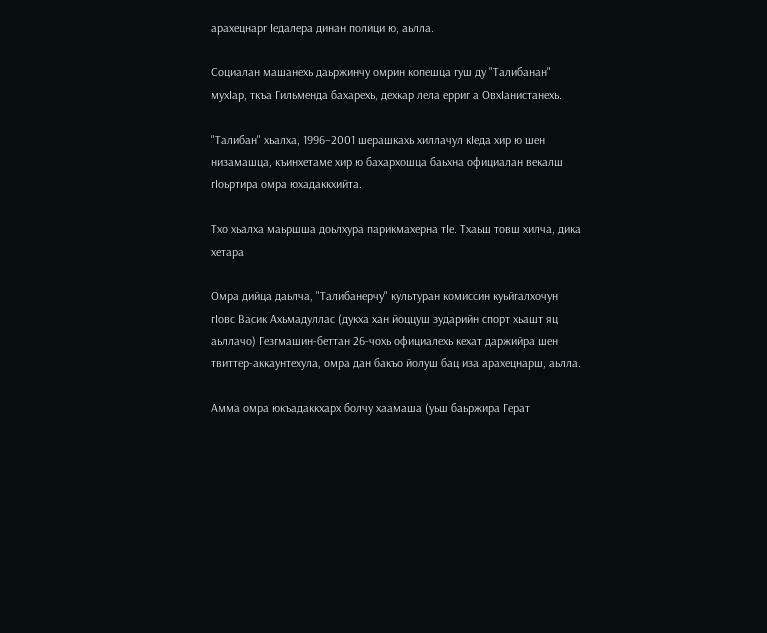арахецнарг Iедалера динан полици ю, аьлла.

Социалан машанехь даьржинчу омрин копешца гуш ду "Талибанан" мухIар, ткъа Гильменда бахарехь, дехкар лела ерриг а ОвхIанистанехь.

"Талибан" хьалха, 1996–2001 шерашкахь хиллачул кIеда хир ю шен низамашца, къинхетаме хир ю бахархошца баьхна официалан векалш гIоьртира омра юхадаккхийта.

Тхо хьалха маьршша доьлхура парикмахерна тIе. Тхаьш товш хилча, дика хетара

Омра дийца даьлча, "Талибанерчу" культуран комиссин куьйгалхочун гIовс Васик Ахьмадуллас (дукха хан йоццуш зударийн спорт хьашт яц аьллачо) Гезгмашин-беттан 26-чохь официалехь кехат даржийра шен твиттер-аккаунтехула, омра дан бакъо йолуш бац иза арахецнарш, аьлла.

Амма омра юкъадаккхарх болчу хаамаша (уьш баьржира Герат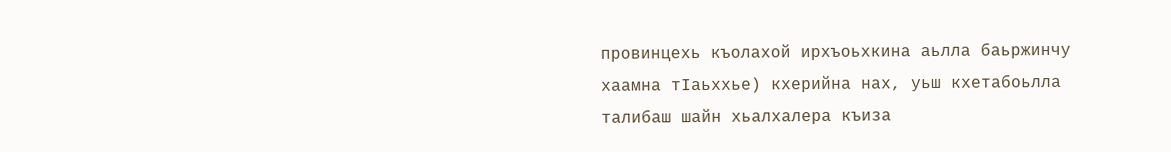провинцехь къолахой ирхъоьхкина аьлла баьржинчу хаамна тIаьххье) кхерийна нах, уьш кхетабоьлла талибаш шайн хьалхалера къиза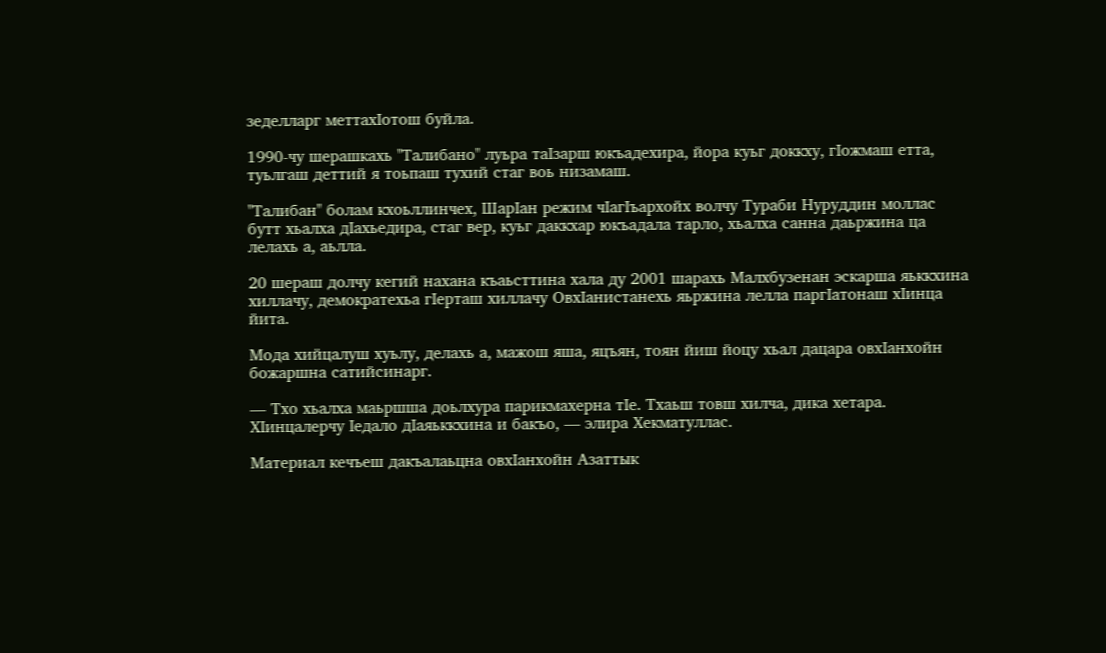зеделларг меттахIотош буйла.

1990-чу шерашкахь "Талибано" луьра таIзарш юкъадехира, йора куьг доккху, гIожмаш етта, туьлгаш деттий я тоьпаш тухий стаг воь низамаш.

"Талибан" болам кхоьллинчех, ШарIан режим чIагIъархойх волчу Тураби Нуруддин моллас бутт хьалха дIахьедира, стаг вер, куьг даккхар юкъадала тарло, хьалха санна даьржина ца лелахь а, аьлла.

20 шераш долчу кегий нахана къаьсттина хала ду 2001 шарахь Малхбузенан эскарша яьккхина хиллачу, демократехьа гIерташ хиллачу ОвхIанистанехь яьржина лелла паргIатонаш хIинца йита.

Мода хийцалуш хуьлу, делахь а, мажош яша, яцъян, тоян йиш йоцу хьал дацара овхIанхойн божаршна сатийсинарг.

— Тхо хьалха маьршша доьлхура парикмахерна тIе. Тхаьш товш хилча, дика хетара. ХIинцалерчу Iедало дIаяьккхина и бакъо, — элира Хекматуллас.

Материал кечъеш дакъалаьцна овхIанхойн Азаттык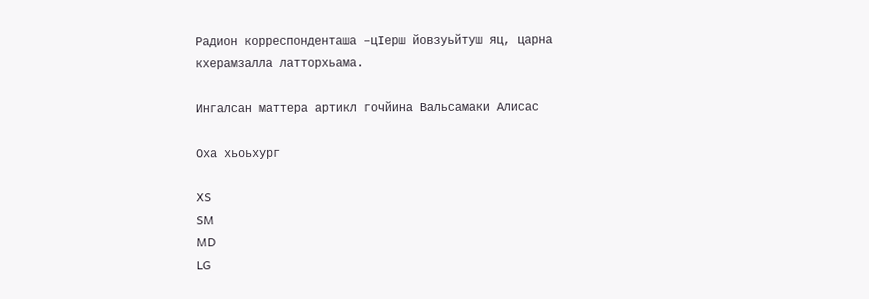Радион корреспонденташа –цIерш йовзуьйтуш яц, царна кхерамзалла латторхьама.

Ингалсан маттера артикл гочйина Вальсамаки Алисас

Оха хьоьхург

XS
SM
MD
LG